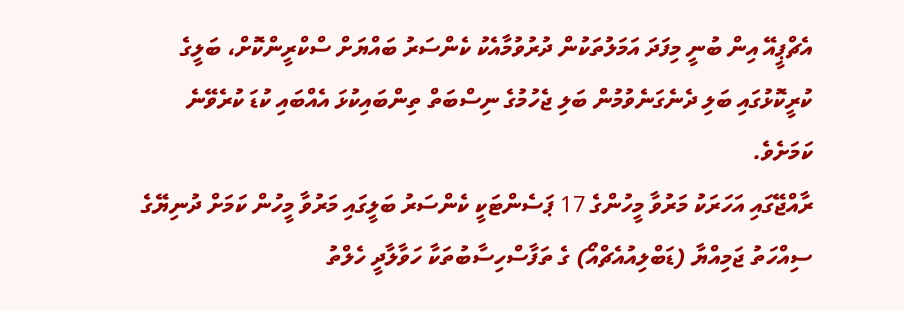އެޗްޕީއޭ އިން ބުނީ މިފަދަ އަމަލުތަކުން ދުރުވުމާއެކު ކެންސަރު ބައްޔަށް ސްކްރީންކޮށް، ބަލީގެ ކުރީކޮޅުގައި ބަލި ދެނެގަނެވުމުން ބަލި ޖެހުމުގެ ނިސްބަތް ތިންބައިކުޅަ އެއްބައި ކުޑަ ކުރެވޭނެ ކަމަށެވެ.
ރާއްޖޭގައި އަހަރަކު މަރުވާ މީހުންގެ 17 ޕަސެންޓަކީ ކެންސަރު ބަލީގައި މަރުވާ މީހުން ކަމަށް ދުނިޔޭގެ ސިއްހަތު ޖަމިއްޔާ (ޑަބްލިއުއެޗްއޯ) ގެ ތަފާސްހިސާބުތަކާ ހަވާލާދީ ހެލްތު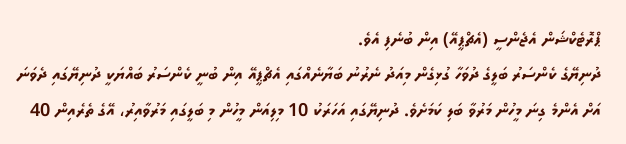ޕްރޮޓެކްޝަން އެޖެންސީ (އެޗްޕީއޭ) އިން ބުނެފި އެވެ.
ދުނިޔޭގެ ކެންސަރު ބަލީގެ ދުވަހާ ގުޅިގެން މިއަދު ނެރުނު ބަޔާނެއްގައި އެޗްޕީއޭ އިން ބުނީ ކެންސަރު ބައްޔަކީ ދުނިޔޭގައި ދެވަނަ އަށް އެންމެ ގިނަ މީހުން މަރުވާ ބަލި ކަމަށެވެ. ދުނިޔޭގައި އަހަރަކު 10 މިލިއަން މީހުން މި ބަލީގައި މަރުވާއިރު، އޭގެ ތެރެއިން 40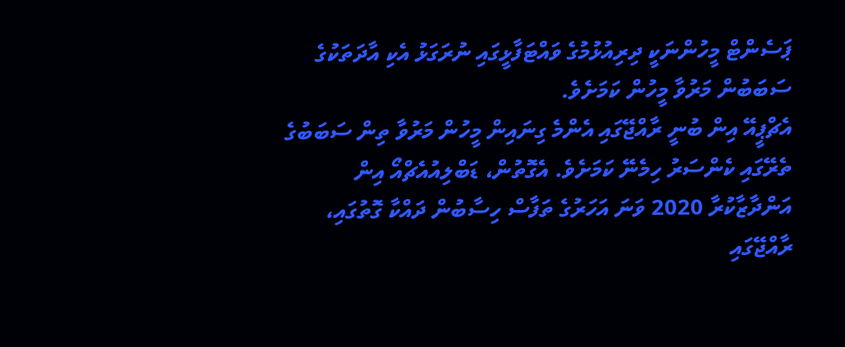ޕަސެންޓް މީހުންނަކީ ދިރިއުޅުމުގެ ވައްޓަފާޅީގައި ނުރަގަޅު އެކި އާދަތަކުގެ ސަބަބުން މަރުވާ މީހުން ކަމަށެވެ.
އެޗްޕީއޭ އިން ބުނީ ރާއްޖޭގައި އެންމެ ގިނައިން މީހުން މަރުވާ ތިން ސަބަބުގެ ތެރޭގައި ކެންސަރު ހިމެނޭ ކަމަށެވެ. އެގޮތުން، ޑަބްލިއުއެޗްއޯ އިން އަންދާޒާކުރާ 2020 ވަނަ އަހަރުގެ ތަފާސް ހިސާބުން ދައްކާ ގޮތުގައި، ރާއްޖޭގައި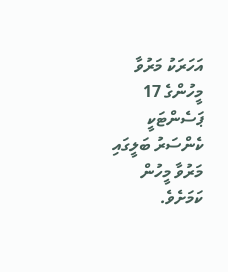އަހަރަކު މަރުވާ މީހުންގެ 17 ޕަސެންޓަކީ ކެންސަރު ބަލީގައި މަރުވާ މީހުން ކަމަށެވެ.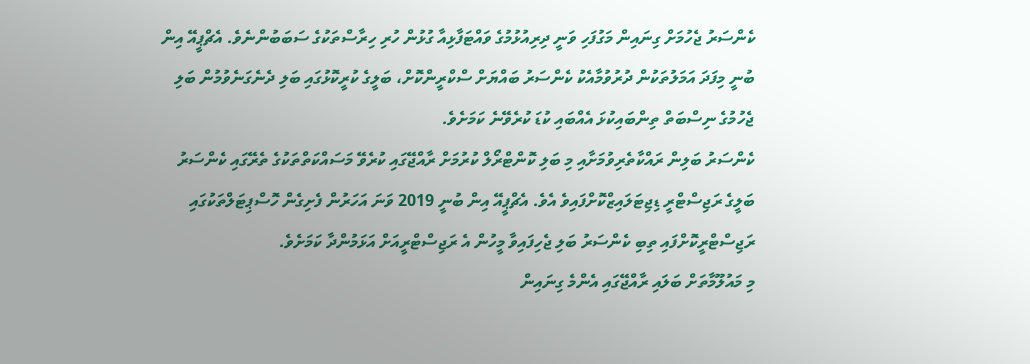ކެންސަރު ޖެހުމަށް ގިނައިން މަގުފަހި ވަނީ ދިރިއުޅުމުގެ ވައްޓަފާޅިއާ ގުޅުން ހުރި ހިރާސްތަކުގެ ސަބަބުންނެވެ. އެޗްޕީއޭ އިން ބުނީ މިފަދަ އަމަލުތަކުން ދުރުވުމާއެކު ކެންސަރު ބައްޔަށް ސްކްރީންކޮށް، ބަލީގެ ކުރީކޮޅުގައި ބަލި ދެނެގަނެވުމުން ބަލި ޖެހުމުގެ ނިސްބަތް ތިންބައިކުޅަ އެއްބައި ކުޑަ ކުރެވޭނެ ކަމަށެވެ.
ކެންސަރު ބަލިން ރައްކާތެރިވުމަށާއި މި ބަލި ކޮންޓްރޯލް ކުރުމަށް ރާއްޖޭގައި ކުރެވޭ މަސައްކަތްތަކުގެ ތެރޭގައި ކެންސަރު ބަލީގެ ރަޖިސްޓްރީ ޑިޖިޓަލައިޒްކޮށްފައިވެ އެވެ. އެޗްޕީއޭ އިން ބުނީ 2019 ވަނަ އަހަރުން ފެށިގެން ހޮސްޕިޓަލްތަކުގައި ރަޖިސްޓްރީކޮށްފައި ތިބި ކެންސަރު ބަލި ޖެހިފައިވާ މީހުން އެ ރަޖިސްޓްރީއަށް އަޅަމުންދާ ކަމަށެވެ.
މި މައުލޫމާތަށް ބަލައި ރާއްޖޭގައި އެންމެ ގިނައިން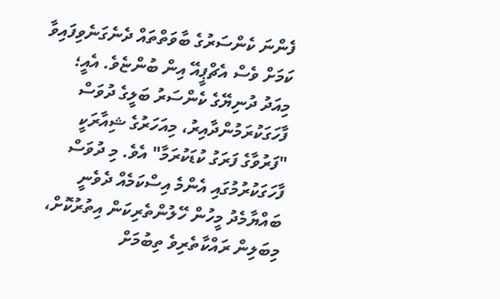ފެންނަ ކެންސަރުގެ ބާވަތްތައް ދެނެގަނެވިފައިވާ ކަމަށް ވެސް އެޗްޕީއޭ އިން ބުންޏެވެ. އެއީ؛
މިއަދު ދުނިޔޭގެ ކެންސަރު ބަލީގެ ދުވަސް ފާހަގަކުރަމުންދާއިރު، މިއަހަރުގެ ޝިއާރަކީ "ފަރުވާގެ ފަރަގު ކުޑަކުރަމާ" އެވެ. މި ދުވަސް ފާހަގަކުރުމުގައި އެންމެ އިސްކަމެއް ދެވެނީ ބައްޔާމެދު މީހުން ހޭލުންތެރިކަން އިތުރުކޮށް، މިބަލިން ރައްކާތެރިވެ ތިބުމަށް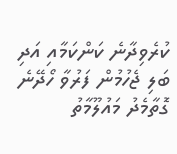ކުރެވިދާނެ ކަންކަމާއި އަދި ބަލި ޖެހުމުން ފަރުވާ ހޯދޭނެ ގޮތާމެދު މައުލޫމާތު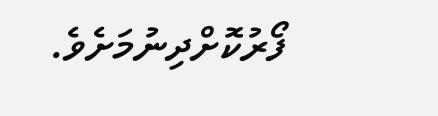ފޯރުކޮށްދިނުމަށެވެ.